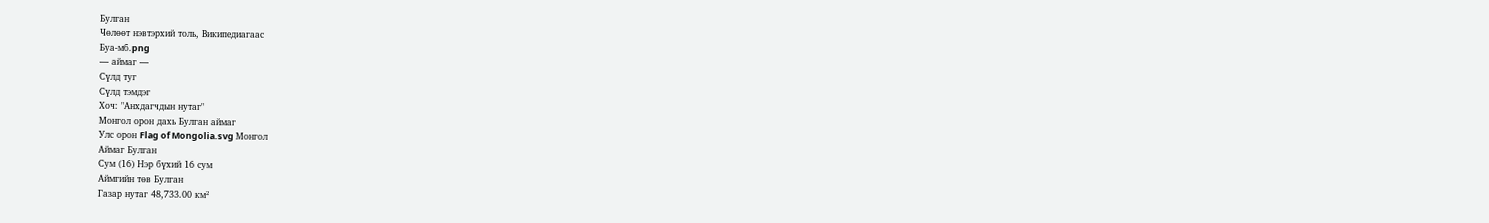Булган
Чөлөөт нэвтэрхий толь, Википедиагаас
Буа-мб.png
— аймаг —
Сүлд туг
Сүлд тэмдэг
Хоч: "Анхдагчдын нутаг"
Монгол орон дахь Булган аймаг
Улс орон Flag of Mongolia.svg Монгол
Аймаг Булган
Сум (16) Нэр бүхий 16 сум
Аймгийн төв Булган
Газар нутаг 48,733.00 км²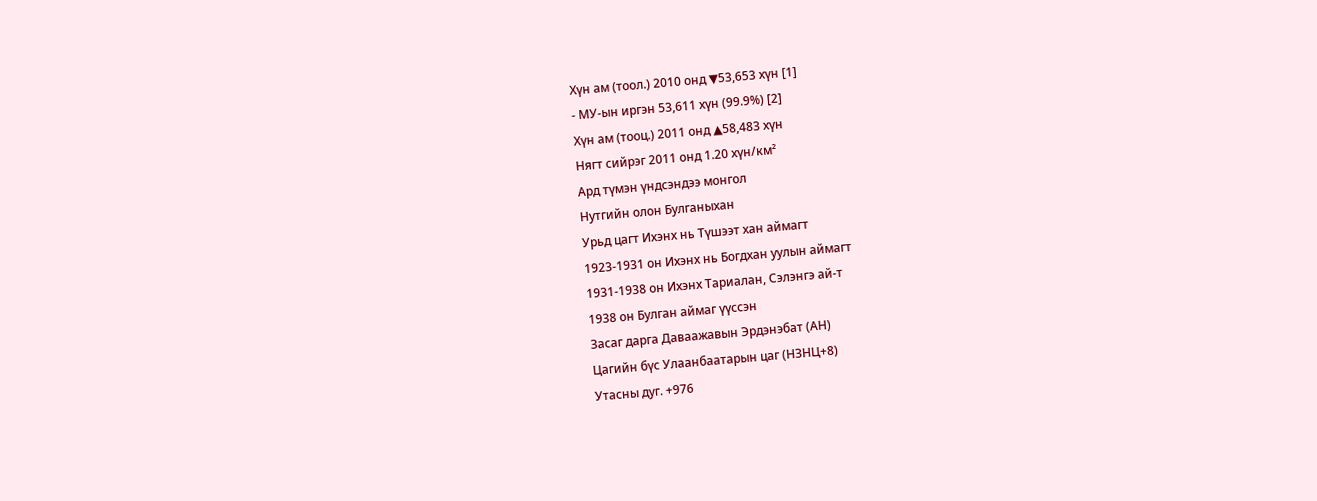Хүн ам (тоол.) 2010 онд ▼53,653 хүн [1]
- МУ-ын иргэн 53,611 хүн (99.9%) [2]
Хүн ам (тооц.) 2011 онд ▲58,483 хүн
Нягт сийрэг 2011 онд 1.20 хүн/км²
Ард түмэн үндсэндээ монгол
Нутгийн олон Булганыхан
Урьд цагт Ихэнх нь Түшээт хан аймагт
1923-1931 он Ихэнх нь Богдхан уулын аймагт
1931-1938 он Ихэнх Тариалан, Сэлэнгэ ай-т
1938 он Булган аймаг үүссэн
Засаг дарга Даваажавын Эрдэнэбат (АН)
Цагийн бүс Улаанбаатарын цаг (НЗНЦ+8)
Утасны дуг. +976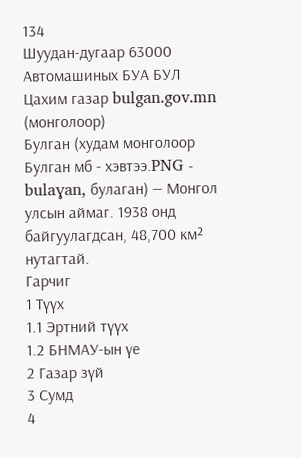134
Шуудан-дугаар 63000
Автомашиных БУА БУЛ
Цахим газар bulgan.gov.mn (монголоор)
Булган (худам монголоор Булган мб - хэвтээ.PNG - bulaɣan, булаган) — Монгол улсын аймаг. 1938 онд байгуулагдсан, 48,700 км² нутагтай.
Гарчиг
1 Түүх
1.1 Эртний түүх
1.2 БНМАУ-ын үе
2 Газар зүй
3 Сумд
4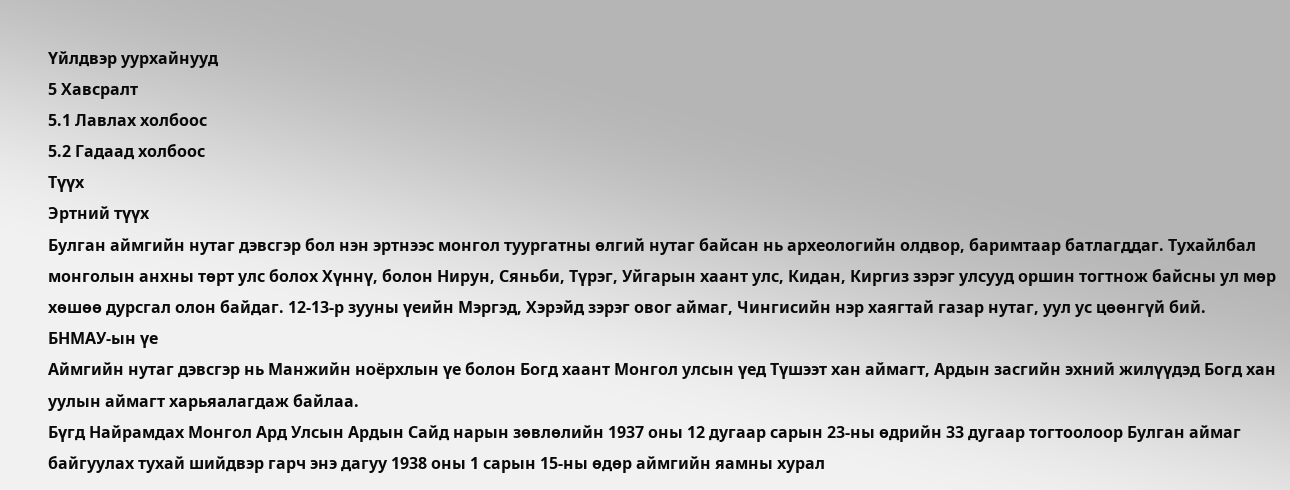Үйлдвэр уурхайнууд
5 Хавсралт
5.1 Лавлах холбоос
5.2 Гадаад холбоос
Түүх
Эртний түүх
Булган аймгийн нутаг дэвсгэр бол нэн эртнээс монгол туургатны өлгий нутаг байсан нь археологийн олдвор, баримтаар батлагддаг. Тухайлбал монголын анхны төрт улс болох Хүннү, болон Нирун, Сяньби, Түрэг, Уйгарын хаант улс, Кидан, Киргиз зэрэг улсууд оршин тогтнож байсны ул мөр хөшөө дурсгал олон байдаг. 12-13-р зууны үеийн Мэргэд, Хэрэйд зэрэг овог аймаг, Чингисийн нэр хаягтай газар нутаг, уул ус цөөнгүй бий.
БНМАУ-ын үе
Аймгийн нутаг дэвсгэр нь Манжийн ноёрхлын үе болон Богд хаант Монгол улсын үед Түшээт хан аймагт, Ардын засгийн эхний жилүүдэд Богд хан уулын аймагт харьяалагдаж байлаа.
Бүгд Найрамдах Монгол Ард Улсын Ардын Сайд нарын зөвлөлийн 1937 оны 12 дугаар сарын 23-ны өдрийн 33 дугаар тогтоолоор Булган аймаг байгуулах тухай шийдвэр гарч энэ дагуу 1938 оны 1 сарын 15-ны өдөр аймгийн яамны хурал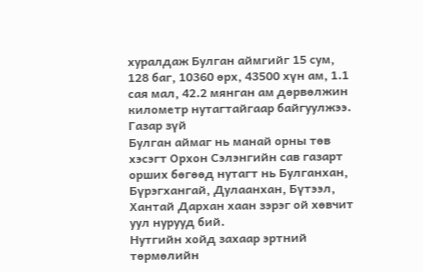хуралдаж Булган аймгийг 15 сум, 128 баг, 10360 өрх, 43500 хүн ам, 1.1 сая мал, 42.2 мянган ам дөрвөлжин километр нутагтайгаар байгуулжээ.
Газар зүй
Булган аймаг нь манай орны төв хэсэгт Орхон Сэлэнгийн сав газарт орших бөгөөд нутагт нь Булганхан, Бүрэгхангай, Дулаанхан, Бүтээл, Хантай Дархан хаан зэрэг ой хөвчит уул нурууд бий.
Нутгийн хойд захаар эртний төрмөлийн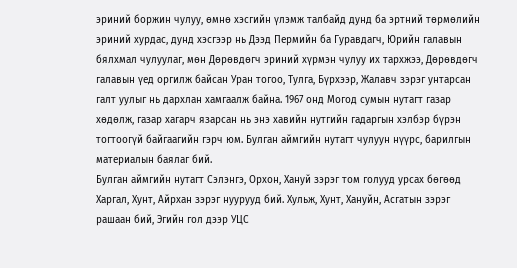эриний боржин чулуу, өмнө хэсгийн үлэмж талбайд дунд ба эртний төрмөлийн эриний хурдас, дунд хэсгээр нь Дээд Пермийн ба Гуравдагч, Юрийн галавын бялхмал чулуулаг, мөн Дөрөвдөгч эриний хүрмэн чулуу их тархжээ, Дөрөвдөгч галавын үед оргилж байсан Уран тогоо, Тулга, Бүрхээр, Жалавч зэрэг унтарсан галт уулыг нь дархлан хамгаалж байна. 1967 онд Могод сумын нутагт газар хөдөлж, газар хагарч язарсан нь энэ хавийн нутгийн гадаргын хэлбэр бүрэн тогтоогүй байгаагийн гэрч юм. Булган аймгийн нутагт чулуун нүүрс, барилгын материалын баялаг бий.
Булган аймгийн нутагт Сэлэнгэ, Орхон, Хануй зэрэг том голууд урсах бөгөөд Харгал, Хунт, Айрхан зэрэг нуурууд бий. Хульж, Хунт, Хануйн, Асгатын зэрэг рашаан бий, Эгийн гол дээр УЦС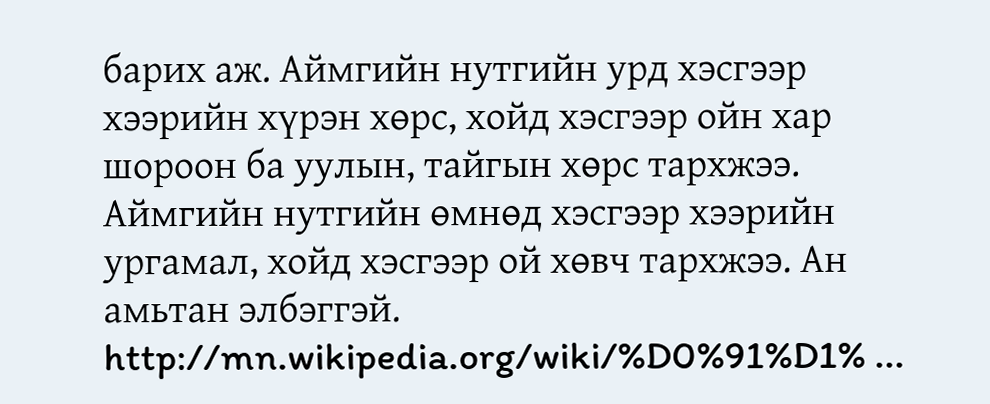барих аж. Аймгийн нутгийн урд хэсгээр хээрийн хүрэн хөрс, хойд хэсгээр ойн хар шороон ба уулын, тайгын хөрс тархжээ. Аймгийн нутгийн өмнөд хэсгээр хээрийн ургамал, хойд хэсгээр ой хөвч тархжээ. Ан амьтан элбэггэй.
http://mn.wikipedia.org/wiki/%D0%91%D1% ...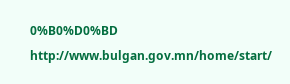0%B0%D0%BD
http://www.bulgan.gov.mn/home/start/